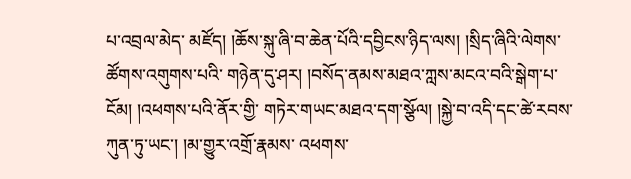པ་འབྲལ་མེད་ མཛོད། །ཆོས་སྐུ་ཞི་བ་ཆེན་པོའི་དབྱིངས་ཉིད་ལས། །སྲིད་ཞིའི་ལེགས་ཚོགས་འགུགས་པའི་ གཉེན་དུ་ཤར། །བསོད་ནམས་མཐའ་ཀླས་མངའ་བའི་སྒེག་པ་ངོམ། །འཕགས་པའི་ནོར་གྱི་ གཏེར་གཡང་མཐའ་དག་སྩོལ། །སྐྱེ་བ་འདི་དང་ཚེ་རབས་ཀུན་ཏུ་ཡང་། །མ་གྱུར་འགྲོ་རྣམས་ འཕགས་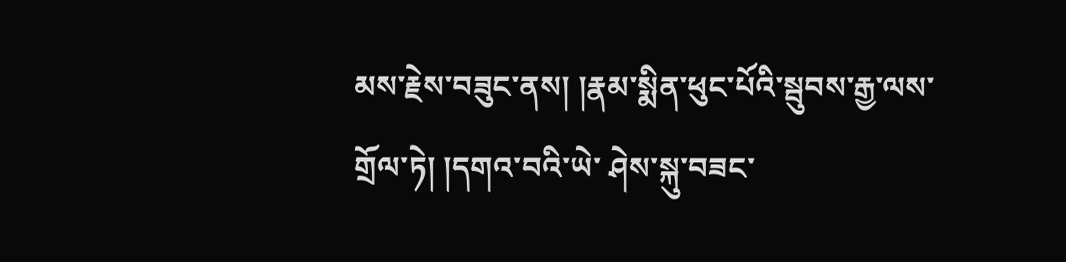མས་རྗེས་བཟུང་ནས། །རྣམ་སྨིན་ཕུང་པོའི་སྦུབས་རྒྱ་ལས་གྲོལ་ཏེ། །དགའ་བའི་ཡེ་ ཤེས་སྐུ་བཟང་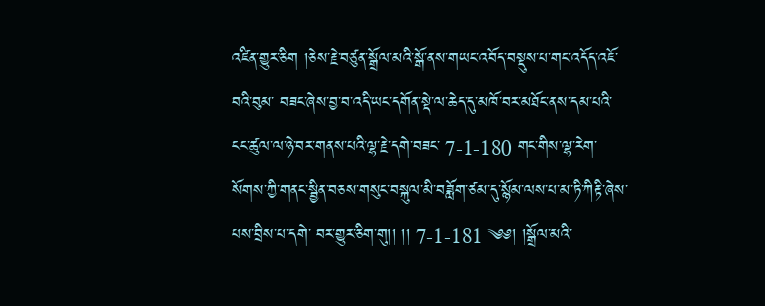འཛིན་གྱུར་ཅིག །ཅེས་རྗེ་བཙུན་སྒྲོལ་མའི་སྒོ་ནས་གཡང་འབོད་བསྡུས་པ་གང་འདོད་འཇོ་བའི་བུམ་ བཟང་ཞེས་བྱ་བ་འདི་ཡང་དགོན་སྡེ་ལ་ཆེད་དུ་མཁོ་བར་མཐོང་ནས་དམ་པའི་ངང་ཚུལ་ལ་ཉེ་བར་གནས་པའི་ལྷ་རྗེ་དགེ་བཟང་ 7-1-180 གང་གིས་ལྷ་རེག་སོགས་ཀྱི་གནང་སྦྱིན་བཅས་གསུང་བསྐུལ་མི་བཟློག་ཙམ་དུ་སྙོམ་ལས་པ་མ་ཏི་ཀིརྟི་ཞེས་པས་བྲིས་པ་དགེ་ བར་གྱུར་ཅིག་གུ།། །། 7-1-181 ༄༅། །སྒྲོལ་མའི་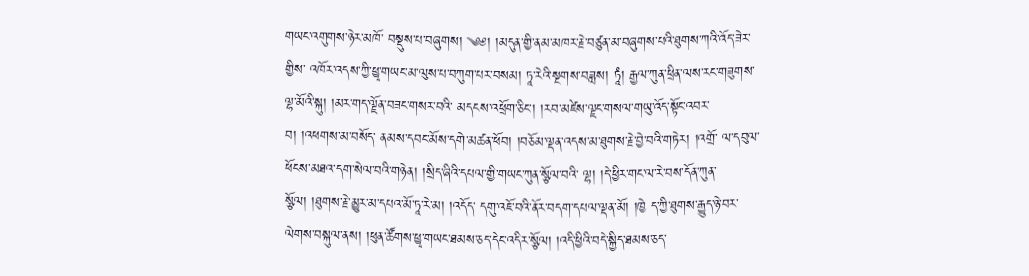གཡང་འགུགས་ཉེར་མཁོ་ བསྡུས་པ་བཞུགས། ༄༅། །མདུན་གྱི་ནམ་མཁར་རྗེ་བཙུན་མ་བཞུགས་པའི་ཐུགས་ཀའི་འོད་ཟེར་གྱིས་ འཁོར་འདས་ཀྱི་ཕྱྭ་གཡང་མ་ལུས་པ་བཀུག་པར་བསམ། ཏཱ་རེའི་སྔགས་བཟླས། ཏཱཾ། རྒྱལ་ཀུན་ཕྲིན་ལས་རང་གཟུགས་ལྷ་མོའི་སྐུ། །མར་གད་ལྗོན་བཟང་གསར་བའི་ མདངས་འཕྲོག་ཅིང་། །རབ་མཛེས་ལྗང་གསལ་གཡུ་འོད་སྟོང་འབར་བ། །འཕགས་མ་བསོད་ ནམས་དབང་མོས་དགེ་མཚན་ཕོབ། །བཅོམ་ལྡན་འདས་མ་ཐུགས་རྗེ་བྱེ་བའི་གཏེར། །འགྲོ་ ལ་དབུལ་ཕོངས་མཐའ་དག་སེལ་བའི་གཉེན། །སྲིད་ཞིའི་དཔལ་གྱི་གཡང་ཀུན་སྩོལ་བའི་ ལྷ། །དེ་ཕྱིར་གང་ལ་རེ་བས་དོན་ཀུན་སྩོལ། །ཐུགས་རྗེ་མྱུར་མ་དཔའ་མོ་ཏཱ་རེ་མ། །འདོད་ དགུ་འཇོ་བའི་ནོར་བདག་དཔལ་ལྡན་མོ། །ཁྱེ ད་ཀྱི་ཐུགས་རྒྱུད་ཉེ་བར་ལེགས་བསྐུལ་ནས། །ཕུན་ཚོགས་ཕྱྭ་གཡང་ཐམས་ཅད་དེང་འདིར་སྩོལ། །འདི་ཕྱིའི་བདེ་སྐྱིད་ཐམས་ཅད་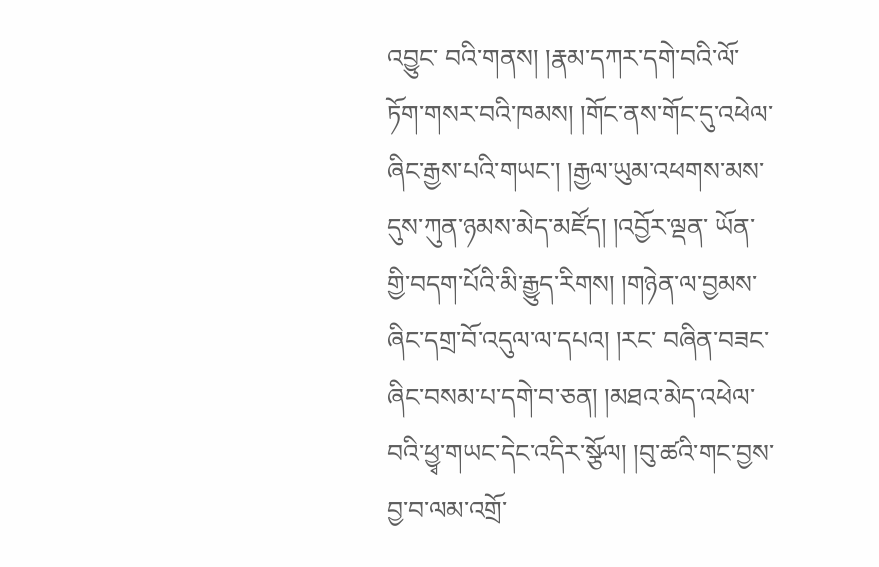འབྱུང་ བའི་གནས། །རྣམ་དཀར་དགེ་བའི་ལོ་ཏོག་གསར་བའི་ཁམས། །གོང་ནས་གོང་དུ་འཕེལ་ ཞིང་རྒྱས་པའི་གཡང་། །རྒྱལ་ཡུམ་འཕགས་མས་དུས་ཀུན་ཉམས་མེད་མཛོད། །འབྱོར་ལྡན་ ཡོན་གྱི་བདག་པོའི་མི་རྒྱུད་རིགས། །གཉེན་ལ་བྱམས་ཞིང་དགྲ་བོ་འདུལ་ལ་དཔའ། །རང་ བཞིན་བཟང་ཞིང་བསམ་པ་དགེ་བ་ཅན། །མཐའ་མེད་འཕེལ་བའི་ཕྱྭ་གཡང་དེང་འདིར་སྩོལ། །བུ་ཚའི་གང་བྱས་བྱ་བ་ལམ་འགྲོ་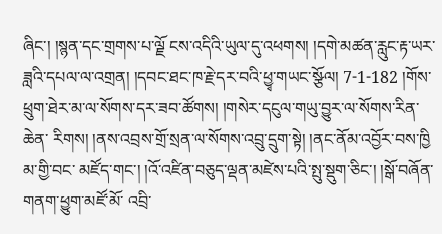ཞིང་། །སྙན་དང་གྲགས་པ་ལྗོ ངས་འདིའི་ཡུལ་དུ་འཕགས། །དགེ་མཚན་རླུང་རྟ་ཡར་ཟླའི་དཔལ་ལ་འགྲན། །དབང་ཐང་ཁ་རྗེ་དར་བའི་ཕྱྭ་གཡང་སྩོལ། 7-1-182 །གོས་ཕྲུག་ཐེར་མ་ལ་སོགས་དར་ཟབ་ཚོགས། །གསེར་དངུལ་གཡུ་བྱུར་ལ་སོགས་རིན་ཆེན་ རིགས། །ནས་འབྲས་གྲོ་སྲན་ལ་སོགས་འབྲུ་དྲུག་སྟེ། །ནང་ནོམ་འབྱོར་བས་ཁྱི མ་གྱི་བང་ མཛོད་གང་། །འོ་འཛིན་བཅུད་ལྡན་མཛེས་པའི་སྤུ་སྡུག་ཅིང་། །སྒོ་བཞོན་གནག་ཕྱུག་མཛོ་མོ་ འབྲི་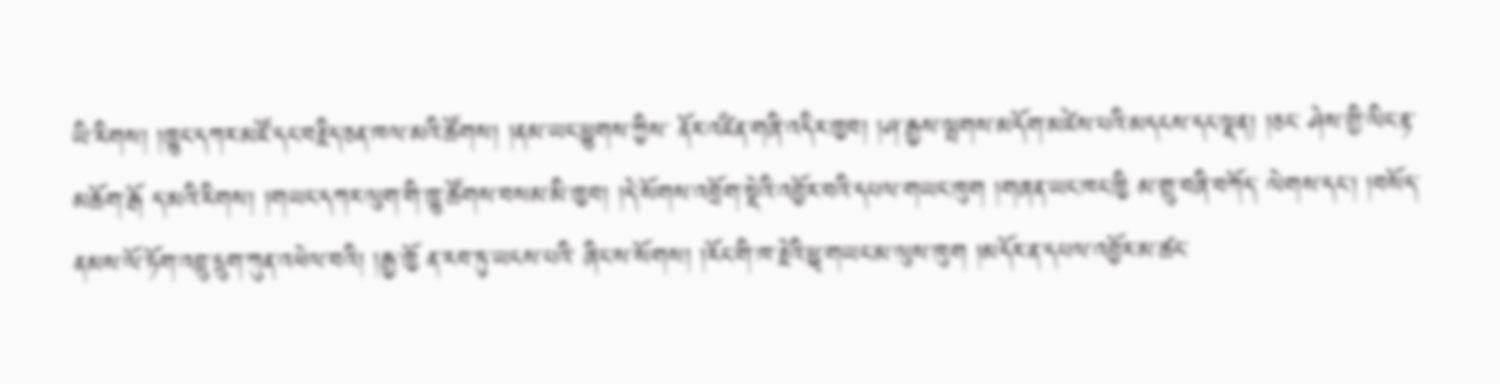ཡི་རིགས། །ཁྱུང་དཀར་མཛོ་དང་བརྗིད་ཅན་ཁལ་མའི་ཚོགས། །ནམ་ཡང་ཕྱུགས་ཀྱིས་ ནོར་འཛིན་གཞི་འདིར་ཁྱབ། །ཤ་རྒྱས་ལྤགས་མདོག་མཛེས་པའི་མདངས་དང་ལྡན། །ཅང་ ཤེས་གྱི་ལིང་རྟ་མཆོག་རྒོ ད་མའི་རིགས། །གཡང་དཀར་ལུག་གི་ཁྱུ་ཚོགས་བསམ་མི་ཁྱབ། །དེ་སོགས་འབྲོག་སྡེའི་འབྱོར་བའི་དཔལ་གཡང་ཁུག །གཞན་ཡང་ཁང་ཁྱི མ་གྲུ་བཞི་བཀོད་ ལེགས་དང་། །བསོད་ནམས་ལོ་ཏོག་འབྲུ་དྲུག་ཀུན་འཕེལ་བའི། །རྒྱ་ཁྱོ ན་རབ་ཏུ་ཡངས་པའི་ ཞིང་ས་སོགས། །རོང་གི་ཁ་རྗེའི་ཕྱྭ་གཡང་མ་ལུས་ཁུག །མདོར་ན་དཔལ་འབྱོར་མ་ཚང་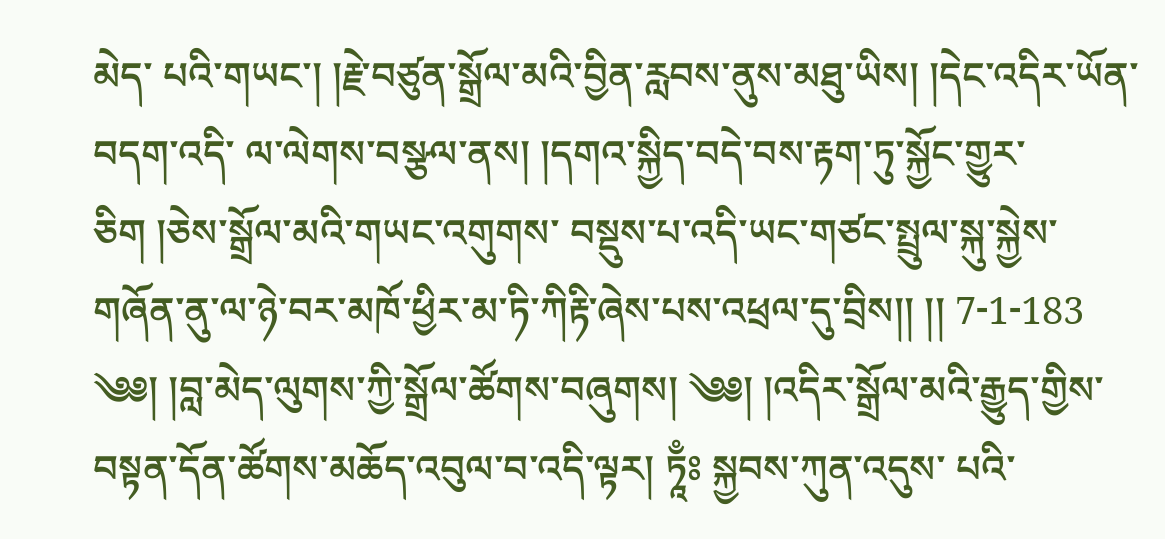མེད་ པའི་གཡང་། །རྗེ་བཙུན་སྒྲོལ་མའི་བྱིན་རླབས་ནུས་མཐུ་ཡིས། །དེང་འདིར་ཡོན་བདག་འདི་ ལ་ལེགས་བསྩལ་ནས། །དགའ་སྐྱིད་བདེ་བས་རྟག་ཏུ་སྐྱོང་གྱུར་ཅིག །ཅེས་སྒྲོལ་མའི་གཡང་འགུགས་ བསྡུས་པ་འདི་ཡང་གཙང་སྤྲུལ་སྐུ་སྐྱེས་གཞོན་ནུ་ལ་ཉེ་བར་མཁོ་ཕྱིར་མ་ཏི་ཀིརྟི་ཞེས་པས་འཕྲལ་དུ་བྲིས།། །། 7-1-183 ༄༅། །བླ་མེད་ལུགས་ཀྱི་སྒྲོལ་ཚོགས་བཞུགས། ༄༅། །འདིར་སྒྲོལ་མའི་རྒྱུད་གྱིས་བསྟན་དོན་ཚོགས་མཆོད་འབུལ་བ་འདི་ལྟར། ཏཱྃཿ སྐྱབས་ཀུན་འདུས་ པའི་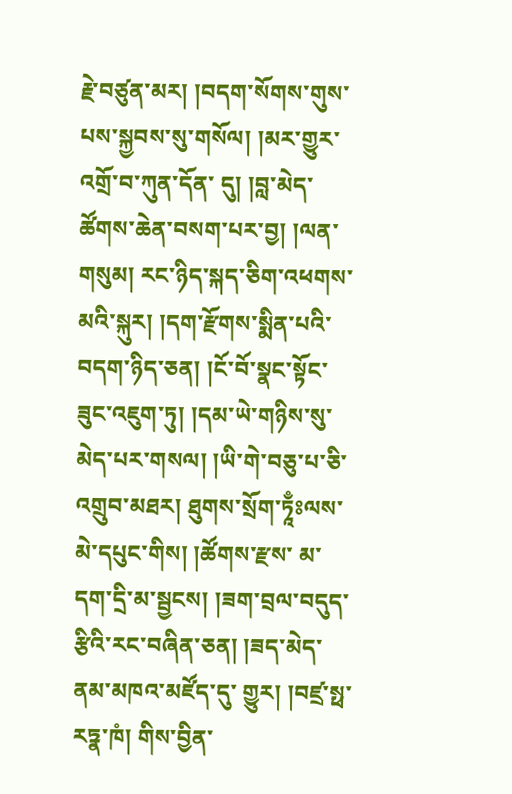རྗེ་བཙུན་མར། །བདག་སོགས་གུས་པས་སྐྱབས་སུ་གསོལ། །མར་གྱུར་འགྲོ་བ་ཀུན་དོན་ དུ། །བླ་མེད་ཚོགས་ཆེན་བསག་པར་བྱ། །ལན་གསུམ། རང་ཉིད་སྐད་ཅིག་འཕགས་མའི་སྐུར། །དག་རྫོགས་སྨིན་པའི་བདག་ཉིད་ཅན། །ངོ་བོ་སྣང་སྟོང་ཟུང་འཇུག་ཏུ། །དམ་ཡེ་གཉིས་སུ་ མེད་པར་གསལ། །ཡི་གེ་བཅུ་པ་ཅི་འགྲུབ་མཐར། ཐུགས་སྲོག་ཏཱྃཿལས་མེ་དཔུང་གིས། །ཚོགས་རྫས་ མ་དག་དྲི་མ་སྦྱངས། །ཟག་བྲལ་བདུད་རྩིའི་རང་བཞིན་ཅན། །ཟད་མེད་ནམ་མཁའ་མཛོད་དུ་ གྱུར། །བཛྲ་སྥ་རཏྣ་ཁཾ། གིས་བྱིན་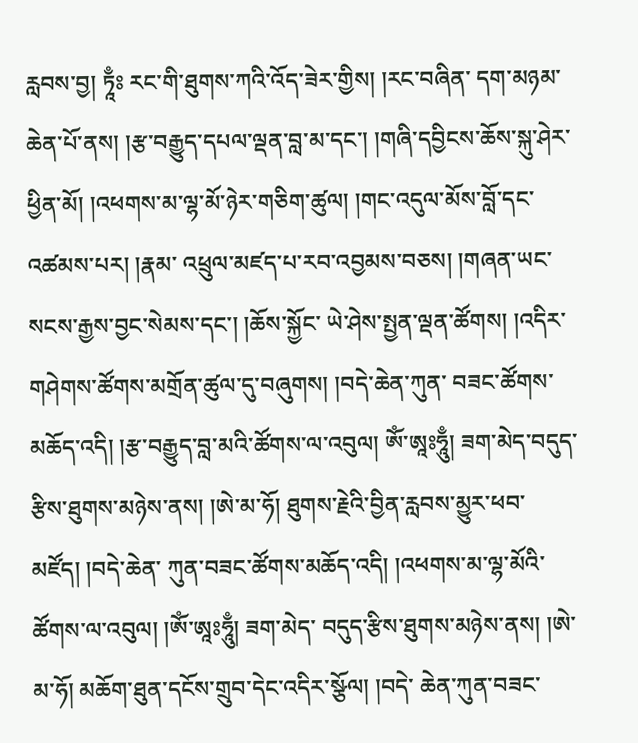རླབས་བྱ། ཏཱྃཿ རང་གི་ཐུགས་ཀའི་འོད་ཟེར་གྱིས། །རང་བཞིན་ དག་མཉམ་ཆེན་པོ་ནས། །རྩ་བརྒྱུད་དཔལ་ལྡན་བླ་མ་དང་། །གཞི་དབྱིངས་ཆོས་སྐུ་ཤེར་ ཕྱིན་མོ། །འཕགས་མ་ལྷ་མོ་ཉེར་གཅིག་ཚུལ། །གང་འདུལ་མོས་བློ་དང་འཚམས་པར། །རྣམ་ འཕྲུལ་མཛད་པ་རབ་འབྱམས་བཅས། །གཞན་ཡང་སངས་རྒྱས་བྱང་སེམས་དང་། །ཆོས་སྐྱོང་ ཡེ་ཤེས་སྤྱན་ལྡན་ཚོགས། །འདིར་གཤེགས་ཚོགས་མགྲོན་ཚུལ་དུ་བཞུགས། །བདེ་ཆེན་ཀུན་ བཟང་ཚོགས་མཆོད་འདི། །རྩ་བརྒྱུད་བླ་མའི་ཚོགས་ལ་འབུལ། ༀ་ཨཱཿཧཱུྃ། ཟག་མེད་བདུད་ རྩིས་ཐུགས་མཉེས་ནས། །ཨེ་མ་ཧོ། ཐུགས་རྗེའི་བྱིན་རླབས་མྱུར་ཕབ་མཛོད། །བདེ་ཆེན་ ཀུན་བཟང་ཚོགས་མཆོད་འདི། །འཕགས་མ་ལྷ་མོའི་ཚོགས་ལ་འབུལ། །ༀ་ཨཱཿཧཱུྃ། ཟག་མེད་ བདུད་རྩིས་ཐུགས་མཉེས་ནས། །ཨེ་མ་ཧོ། མཆོག་ཐུན་དངོས་གྲུབ་དེང་འདིར་སྩོལ། །བདེ་ ཆེན་ཀུན་བཟང་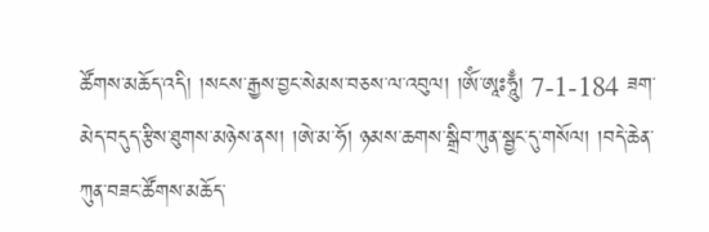ཚོགས་མཆོད་འདི། །སངས་རྒྱས་བྱང་སེམས་བཅས་ལ་འབུལ། །ༀ་ཨཱཿཧཱུྃ། 7-1-184 ཟག་མེད་བདུད་རྩིས་ཐུགས་མཉེས་ནས། །ཨེ་མ་ཧོ། ཉམས་ཆགས་སྒྲིབ་ཀུན་སྦྱང་དུ་གསོལ། །བདེ་ཆེན་ཀུན་བཟང་ཚོགས་མཆོད་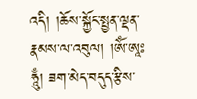འདི། །ཆོས་སྐྱོང་སྤྱན་ལྡན་རྣམས་ལ་འབུལ། །ༀ་ཨཱཿཧཱུྃ། ཟག་མེད་བདུད་རྩིས་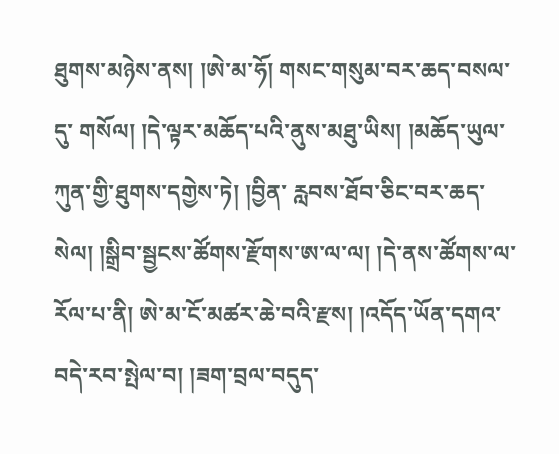ཐུགས་མཉེས་ནས། །ཨེ་མ་ཧོ། གསང་གསུམ་བར་ཆད་བསལ་དུ་ གསོལ། །དེ་ལྟར་མཆོད་པའི་ནུས་མཐུ་ཡིས། །མཆོད་ཡུལ་ཀུན་གྱི་ཐུགས་དགྱེས་ཏེ། །བྱིན་ རླབས་ཐོབ་ཅིང་བར་ཆད་སེལ། །སྒྲིབ་སྦྱངས་ཚོགས་རྫོགས་ཨ་ལ་ལ། །དེ་ནས་ཚོགས་ལ་རོལ་པ་ནི། ཨེ་མ་ངོ་མཚར་ཆེ་བའི་རྫས། །འདོད་ཡོན་དགའ་བདེ་རབ་སྤེལ་བ། །ཟག་བྲལ་བདུད་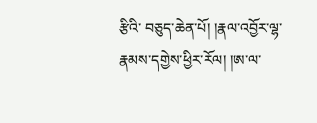རྩིའི་ བཅུད་ཆེན་པོ། །རྣལ་འབྱོར་ལྷ་རྣམས་དགྱེས་ཕྱིར་རོལ། །ཨ་ལ་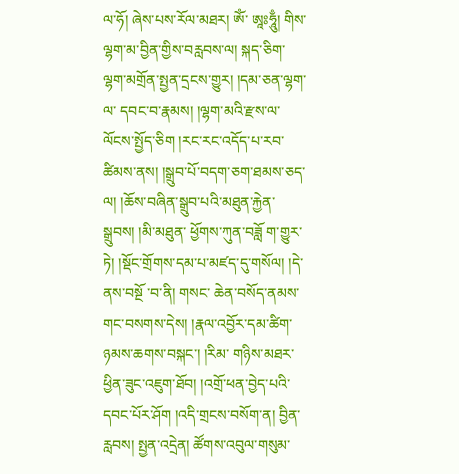ལ་ཧོ། ཞེས་པས་རོལ་མཐར། ༀ་ ཨཱཿཧཱུྃ། གིས་ལྷག་མ་བྱིན་གྱིས་བརླབས་ལ། སྐད་ཅིག་ལྷག་མགྲོན་སྤྱན་དྲངས་གྱུར། །དམ་ཅན་ལྷག་ལ་ དབང་བ་རྣམས། །ལྷག་མའི་རྫས་ལ་ལོངས་སྤྱོད་ཅིག །རང་རང་འདོད་པ་རབ་ཚིམས་ནས། །སྒྲུབ་པོ་བདག་ཅག་ཐམས་ཅད་ལ། །ཆོས་བཞིན་སྒྲུབ་པའི་མཐུན་རྐྱེན་སྒྲུབས། །མི་མཐུན་ ཕྱོགས་ཀུན་བཟློ ག་གྱུར་ཏེ། །སྡོང་གྲོགས་དམ་པ་མཛད་དུ་གསོལ། །དེ་ནས་བསྔོ ་བ་ནི། གསང་ ཆེན་བསོད་ནམས་གང་བསགས་དེས། །རྣལ་འབྱོར་དམ་ཚིག་ཉམས་ཆགས་བསྐང་། །རིམ་ གཉིས་མཐར་ཕྱིན་ཟུང་འཇུག་ཐོབ། །འགྲོ་ཕན་བྱེད་པའི་དབང་པོར་ཤོག །འདི་གྲངས་བསོག་ན། བྱིན་རླབས། སྤྱན་འདྲེན། ཚོགས་འབུལ་གསུམ་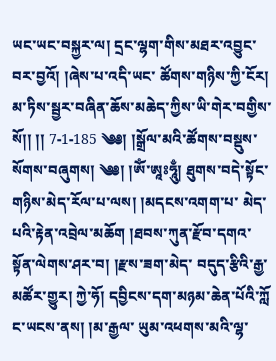ཡང་ཡང་བསྐྱར་ལ། དྲང་ལྷག་གིས་མཐར་འབྱུང་བར་བྱའོ། །ཞེས་པ་འདི་ཡང་ ཚོགས་གཉིས་ཀྱི་ངོར། མ་ཏིས་སྦྱར་བཞིན་ཆོས་མཆེད་ཀྱིས་ཡི་གེར་བགྱིས་སོ།། །། 7-1-185 ༄༅། །སྒྲོལ་མའི་ཚོགས་བསྡུས་སོགས་བཞུགས། ༄༅། །ༀ་ཨཱཿཧཱུྃ། ཐུགས་བདེ་སྟོང་གཉིས་མེད་རོལ་པ་ལས། །མདངས་འགག་པ་ མེད་པའི་རྟེན་འབྲེལ་མཆོག །ཐབས་ཀུན་རྫོབ་དགའ་སྟོན་ལེགས་ཤར་བ། །རྫས་ཟག་མེད་ བདུད་རྩིའི་རྒྱ་མཚོར་གྱུར། ཀྱེ་ཧོ། དབྱིངས་དག་མཉམ་ཆེན་པོའི་ཀློ ང་ཡངས་ནས། །མ་རྒྱལ་ ཡུམ་འཕགས་མའི་ལྷ་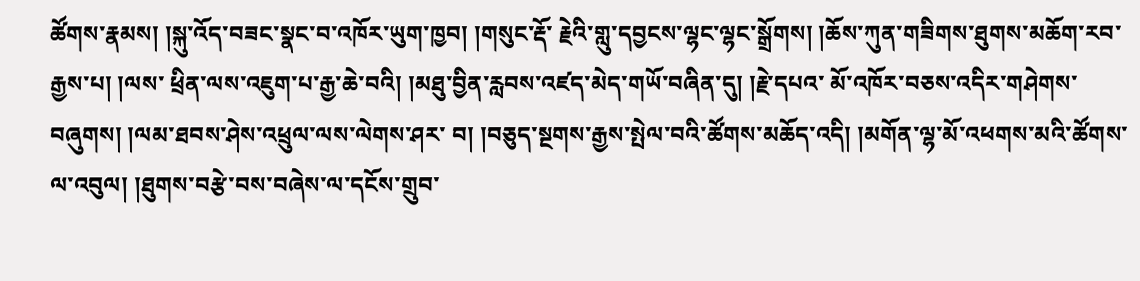ཚོགས་རྣམས། །སྐུ་འོད་བཟང་སྣང་བ་འཁོར་ཡུག་ཁྱབ། །གསུང་རྡོ་ རྗེའི་གླུ་དབྱངས་ལྷང་ལྷང་སྒྲོགས། །ཆོས་ཀུན་གཟིགས་ཐུགས་མཆོག་རབ་རྒྱས་པ། །ལས་ ཕྲིན་ལས་འཇུག་པ་རྒྱ་ཆེ་བའི། །མཐུ་བྱིན་རླབས་འཛད་མེད་གཡོ་བཞིན་དུ། །རྗེ་དཔའ་ མོ་འཁོར་བཅས་འདིར་གཤེགས་བཞུགས། །ལམ་ཐབས་ཤེས་འཕྲུལ་ལས་ལེགས་ཤར་ བ། །བཅུད་སྔགས་རྒྱས་སྤེལ་བའི་ཚོགས་མཆོད་འདི། །མགོན་ལྷ་མོ་འཕགས་མའི་ཚོགས་ ལ་འབུལ། །ཐུགས་བརྩེ་བས་བཞེས་ལ་དངོས་གྲུབ་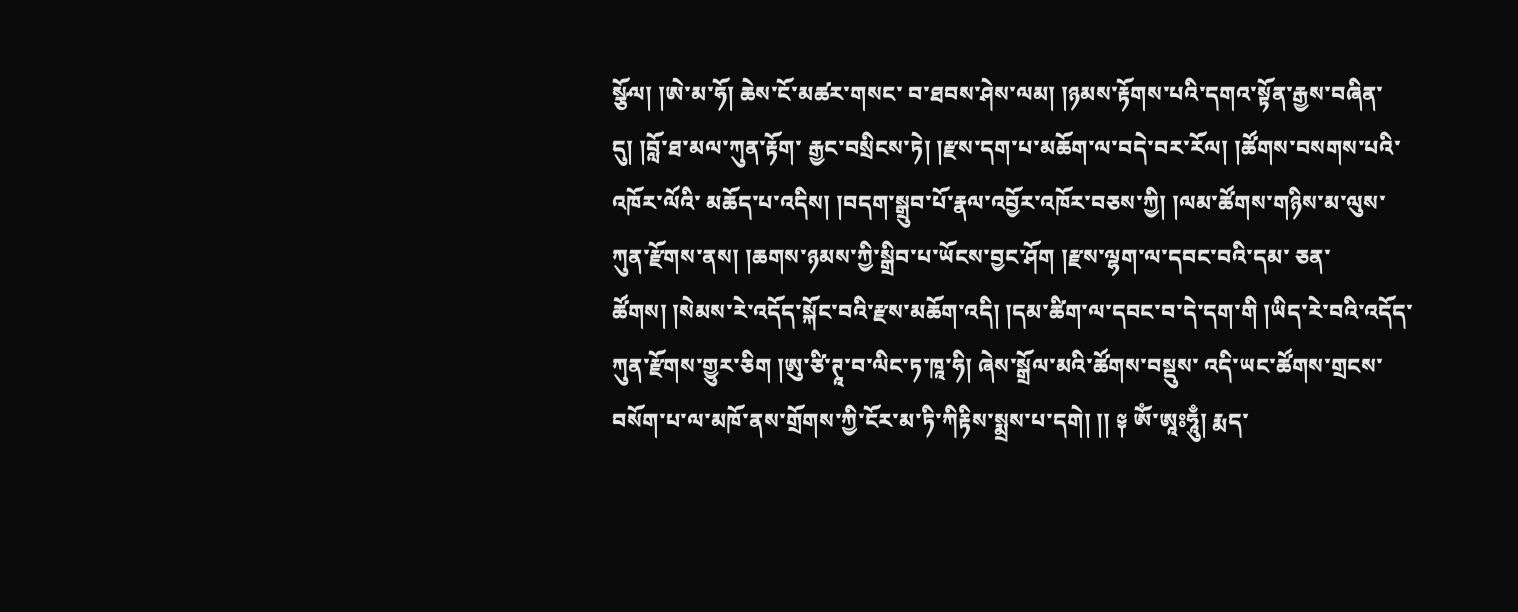སྩོལ། །ཨེ་མ་ཧོ། ཆེས་ངོ་མཚར་གསང་ བ་ཐབས་ཤེས་ལམ། །ཉམས་རྟོགས་པའི་དགའ་སྟོན་རྒྱས་བཞིན་དུ། །བློ་ཐ་མལ་ཀུན་རྟོག་ རྒྱང་བསྲིངས་ཏེ། །རྫས་དག་པ་མཆོག་ལ་བདེ་བར་རོལ། །ཚོགས་བསགས་པའི་འཁོར་ལོའི་ མཆོད་པ་འདིས། །བདག་སྒྲུབ་པོ་རྣལ་འབྱོར་འཁོར་བཅས་ཀྱི། །ལམ་ཚོགས་གཉིས་མ་ལུས་ ཀུན་རྫོགས་ནས། །ཆགས་ཉམས་ཀྱི་སྒྲིབ་པ་ཡོངས་བྱང་ཤོག །རྫས་ལྷག་ལ་དབང་བའི་དམ་ ཅན་ཚོགས། །སེམས་རེ་འདོད་སྐོང་བའི་རྫས་མཆོག་འདི། །དམ་ཚིག་ལ་དབང་བ་དེ་དག་གི །ཡིད་རེ་བའི་འདོད་ཀུན་རྫོགས་གྱུར་ཅིག །ཨུ་ཙི་ཊཱ་བ་ལིང་ཏ་ཁཱ་ཧི། ཞེས་སྒྲོལ་མའི་ཚོགས་བསྡུས་ འདི་ཡང་ཚོགས་གྲངས་བསོག་པ་ལ་མཁོ་ནས་གྲོགས་ཀྱི་ངོར་མ་ཏི་ཀིརྟིས་སྨྲས་པ་དགེ། །། ༈ ༀ་ཨཱཿཧཱུྃ། རྨད་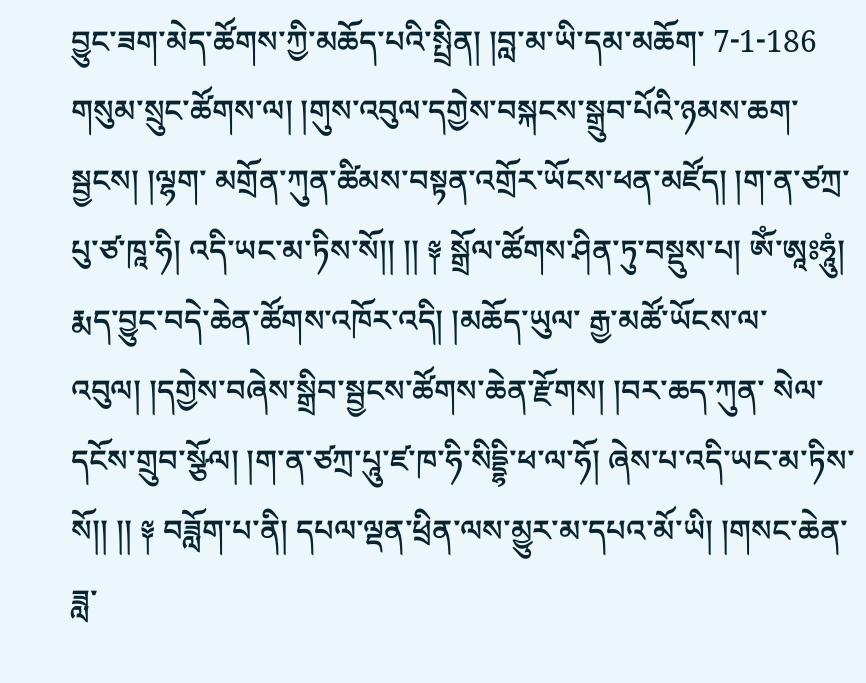བྱུང་ཟག་མེད་ཚོགས་ཀྱི་མཆོད་པའི་སྤྲིན། །བླ་མ་ཡི་དམ་མཆོག་ 7-1-186 གསུམ་སྲུང་ཚོགས་ལ། །གུས་འབུལ་དགྱེས་བསྐངས་སྒྲུབ་པོའི་ཉམས་ཆག་སྦྱངས། །ལྷག་ མགྲོན་ཀུན་ཚིམས་བསྟན་འགྲོར་ཡོངས་ཕན་མཛོད། །ག་ན་ཙཀྲ་པུ་ཙ་ཁཱ་ཧི། འདི་ཡང་མ་ཏིས་སོ།། །། ༈ སྒྲོལ་ཚོགས་ཤིན་ཏུ་བསྡུས་པ། ༀ་ཨཱཿཧཱུཾ། རྨད་བྱུང་བདེ་ཆེན་ཚོགས་འཁོར་འདི། །མཆོད་ཡུལ་ རྒྱ་མཚོ་ཡོངས་ལ་འབུལ། །དགྱེས་བཞེས་སྒྲིབ་སྦྱངས་ཚོགས་ཆེན་རྫོགས། །བར་ཆད་ཀུན་ སེལ་དངོས་གྲུབ་སྩོལ། །ག་ན་ཙཀྲ་པཱུ་ཛ་ཁ་ཧི་སིདྡྷི་ཕ་ལ་ཧོ། ཞེས་པ་འདི་ཡང་མ་ཏིས་སོ།། །། ༈ བཟློག་པ་ནི། དཔལ་ལྡན་ཕྲིན་ལས་མྱུར་མ་དཔའ་མོ་ཡི། །གསང་ཆེན་ཟླ་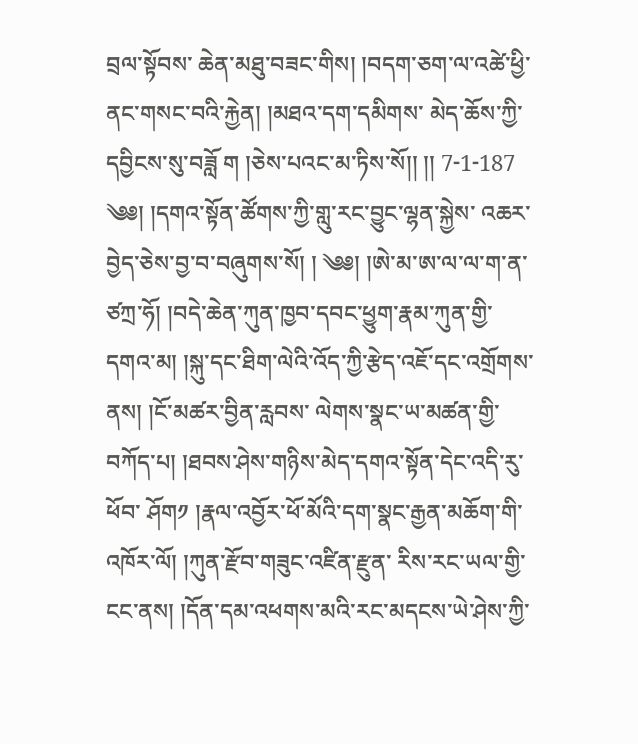བྲལ་སྟོབས་ ཆེན་མཐུ་བཟང་གིས། །བདག་ཅག་ལ་འཚེ་ཕྱི་ནང་གསང་བའི་རྐྱེན། །མཐའ་དག་དམིགས་ མེད་ཆོས་ཀྱི་དབྱིངས་སུ་བཟློ ག །ཅེས་པའང་མ་ཏིས་སོ།། །། 7-1-187 ༄༅། །དགའ་སྟོན་ཚོགས་ཀྱི་གླུ་རང་བྱུང་ལྷན་སྐྱེས་ འཆར་བྱེད་ཅེས་བྱ་བ་བཞུགས་སོ། ། ༄༅། །ཨེ་མ་ཨ་ལ་ལ་ག་ན་ཙཀྲ་ཧོ། །བདེ་ཆེན་ཀུན་ཁྱབ་དབང་ཕྱུག་རྣམ་ཀུན་གྱི་ དགའ་མ། །སྐུ་དང་ཐིག་ལེའི་འོད་ཀྱི་རྩེད་འཇོ་དང་འགྲོགས་ནས། །ངོ་མཚར་བྱིན་རླབས་ ལེགས་སྣང་ཡ་མཚན་གྱི་བཀོད་པ། །ཐབས་ཤེས་གཉིས་མེད་དགའ་སྟོན་དེང་འདི་རུ་ཕོབ་ ཤོག༡ །རྣལ་འབྱོར་ཕོ་མོའི་དག་སྣང་རྒྱན་མཆོག་གི་འཁོར་ལོ། །ཀུན་རྫོབ་གཟུང་འཛིན་རྫུན་ རིས་རང་ཡལ་གྱི་ངང་ནས། །དོན་དམ་འཕགས་མའི་རང་མདངས་ཡེ་ཤེས་ཀྱི་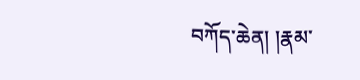བཀོད་ཆེན། །རྣམ་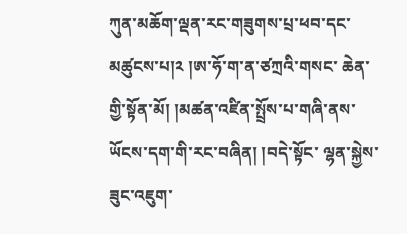ཀུན་མཆོག་ལྡན་རང་གཟུགས་པྲ་ཕབ་དང་མཚུངས་པ།༢ །ཨ་ཧོ་ག་ན་ཙཀྲའི་གསང་ ཆེན་གྱི་སྟོན་མོ། །མཚན་འཛིན་སྤྲོས་པ་གཞི་ནས་ཡོངས་དག་གི་རང་བཞིན། །བདེ་སྟོང་ ལྷན་སྐྱེས་ཟུང་འཇུག་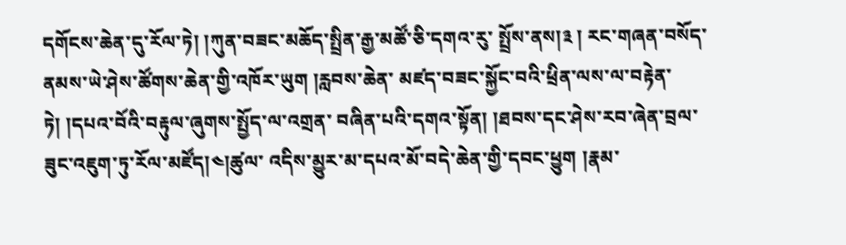དགོངས་ཆེན་དུ་རོལ་ཏེ། །ཀུན་བཟང་མཆོད་སྤྲིན་རྒྱ་མཚོ་ཅི་དགའ་རུ་ སྤྲོས་ནས།༣ ། རང་གཞན་བསོད་ནམས་ཡེ་ཤེས་ཚོགས་ཆེན་གྱི་འཁོར་ཡུག །རླབས་ཆེན་ མཛད་བཟང་སྐྱོང་བའི་ཕྲིན་ལས་ལ་བརྟེན་ཏེ། །དཔའ་བོའི་བརྟུལ་ཞུགས་སྤྱོད་ལ་འགྲན་ བཞིན་པའི་དགའ་སྟོན། །ཐབས་དང་ཤེས་རབ་ཞེན་བྲལ་ཟུང་འཇུག་ཏུ་རོལ་མཛོད།༤།ཚུལ་ འདིས་མྱུར་མ་དཔའ་མོ་བདེ་ཆེན་གྱི་དབང་ཕྱུག །རྣམ་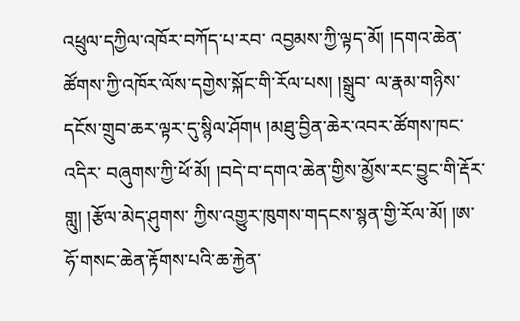འཕྲུལ་དཀྱིལ་འཁོར་བཀོད་པ་རབ་ འབྱམས་ཀྱི་ལྟད་མོ། །དགའ་ཆེན་ཚོགས་ཀྱི་འཁོར་ལོས་དགྱེས་སྐོང་གི་རོལ་པས། །སྒྲུབ་ ལ་རྣམ་གཉིས་དངོས་གྲུབ་ཆར་ལྟར་དུ་སྙིལ་ཤོག༥ །མཐུ་བྱིན་ཆེར་འབར་ཚོགས་ཁང་འདིར་ བཞུགས་ཀྱི་ཕོ་མོ། །བདེ་བ་དགའ་ཆེན་གྱིས་མྱོས་རང་བྱུང་གི་རྡོར་གླུ། །རྩོལ་མེད་ཤུགས་ ཀྱིས་འགྱུར་ཁུགས་གདངས་སྙན་གྱི་རོལ་མོ། །ཨ་ཧོ་གསང་ཆེན་རྟོགས་པའི་ཆ་རྐྱེན་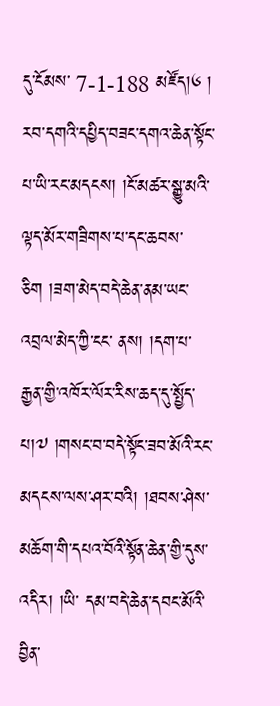དུ་ངོམས་ 7-1-188 མཛོད།༦ ། རབ་དགའི་དཔྱིད་བཟང་དགའ་ཆེན་སྟོང་པ་ཡི་རང་མདངས། །ངོ་མཚར་སྒྱུ་མའི་ ལྟད་མོར་གཟིགས་པ་དང་ཆབས་ཅིག །ཟག་མེད་བདེ་ཆེན་ནམ་ཡང་འབྲལ་མེད་ཀྱི་ངང་ ནས། །དག་པ་རྒྱན་གྱི་འཁོར་ལོར་རིས་ཆད་དུ་སྤྱོད་པ།༧ །གསང་བ་བདེ་སྟོང་ཟབ་མོའི་རང་ མདངས་ལས་ཤར་བའི། །ཐབས་ཤེས་མཆོག་གི་དཔའ་བོའི་སྟོན་ཆེན་གྱི་དུས་འདིར། །ཡི་ དམ་བདེ་ཆེན་དབང་མོའི་བྱིན་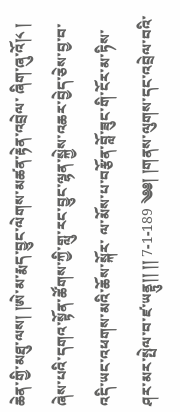ཆེན་གྱི་མཐུ་ལས། །ཨེ་མ་རྨད་བྱུང་ལེགས་མཚན་རྟེན་འབྲེལ་ ཞིག་ཞུ་འོ།༨ ། ཞེས་པའི་དགའ་སྟོན་ཚོགས་ཀྱི་གླུ་རང་བྱུང་ལྷན་སྐྱེས་འཆར་བྱེད་ཅེས་བྱ་བ་འདི་ཡང་འཕགས་མའི་ཆོས་སྐོར་ ལ་མོས་པ་བརྩོན་བློ་ཟུང་གི་ངོར་མ་ཏིས་ཤར་མར་སྤེལ་བ་ཛ་ཡནྟུ།། །། 7-1-189 ༄༅། །གནས་ལུགས་དང་འབྲེལ་བའི་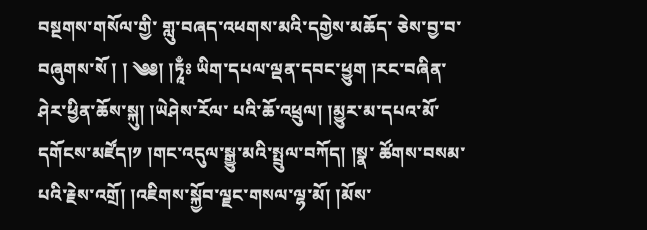བསྔགས་གསོལ་གྱི་ གླུ་བཞད་འཕགས་མའི་དགྱེས་མཆོད་ ཅེས་བྱ་བ་བཞུགས་སོ ། ། ༄༅། །ཏཱྃཿ ཡིག་དཔལ་ལྡན་དབང་ཕྱུག །རང་བཞིན་ཤེར་ཕྱིན་ཆོས་སྐུ། །ཡེཤེས་རོལ་ པའི་ཆོ་འཕྲུལ། །མྱུར་མ་དཔའ་མོ་དགོངས་མཛོད།༡ །གང་འདུལ་སྒྱུ་མའི་སྤྲུལ་བཀོད། །སྣ་ ཚོགས་བསམ་པའི་རྗེས་འགྲོ། །འཇིགས་སྐྱོབ་ལྗང་གསལ་ལྷ་མོ། །མོས་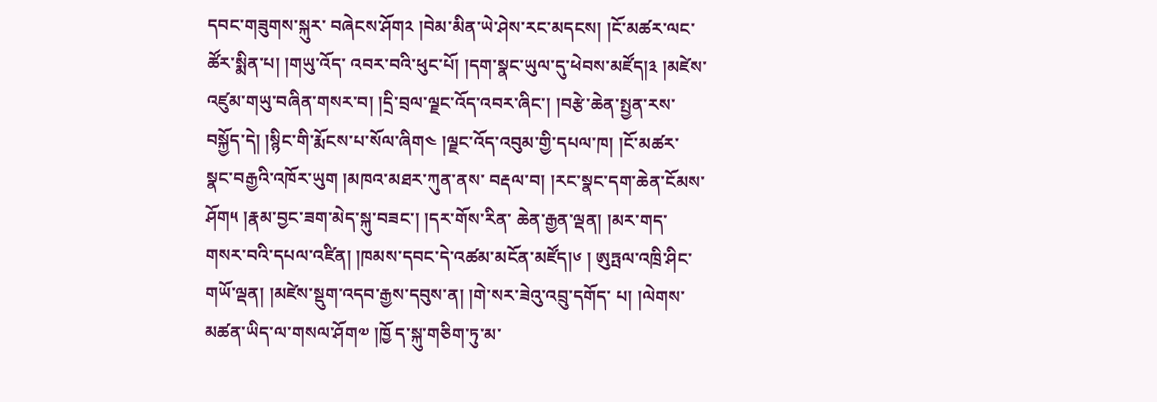དབང་གཟུགས་སྐུར་ བཞེངས་ཤོག༢ །བེམ་མིན་ཡེ་ཤེས་རང་མདངས། །ངོ་མཚར་ལང་ཚོར་སྨིན་པ། །གཡུ་འོད་ འབར་བའི་ཕུང་པོ། །དག་སྣང་ཡུལ་དུ་ཕེབས་མཛོད།༣ །མཛེས་འཛུམ་གཡུ་བཞིན་གསར་བ། །དྲི་བྲལ་ལྗང་འོད་འབར་ཞིང་། །བརྩེ་ཆེན་སྤྱན་རས་བསྐྱོད་དེ། །སྙིང་གི་རྨོངས་པ་སོལ་ཞིག༤ །ལྗང་འོད་འབུམ་གྱི་དཔལ་ཁ། །ངོ་མཚར་སྣང་བརྒྱའི་འཁོར་ཡུག །མཁའ་མཐར་ཀུན་ནས་ བརྡལ་བ། །རང་སྣང་དག་ཆེན་ངོམས་ཤོག༥ །རྣམ་བྱང་ཟག་མེད་སྐུ་བཟང་། །དར་གོས་རིན་ ཆེན་རྒྱན་ལྡན། །མར་གད་གསར་བའི་དཔལ་འཛིན། །ཁམས་དབང་དེ་འཚམ་མངོན་མཛོད།༦ ། ཨུཏྤལ་འཁྲི་ཤིང་གཡོ་ལྡན། །མཛེས་སྡུག་འདབ་རྒྱས་དབུས་ན། །གེ་སར་ཟེའུ་འབྲུ་དགོད་ པ། །ལེགས་མཚན་ཡིད་ལ་གསལ་ཤོག༧ །ཁྱོ ད་སྐུ་གཅིག་ཏུ་མ་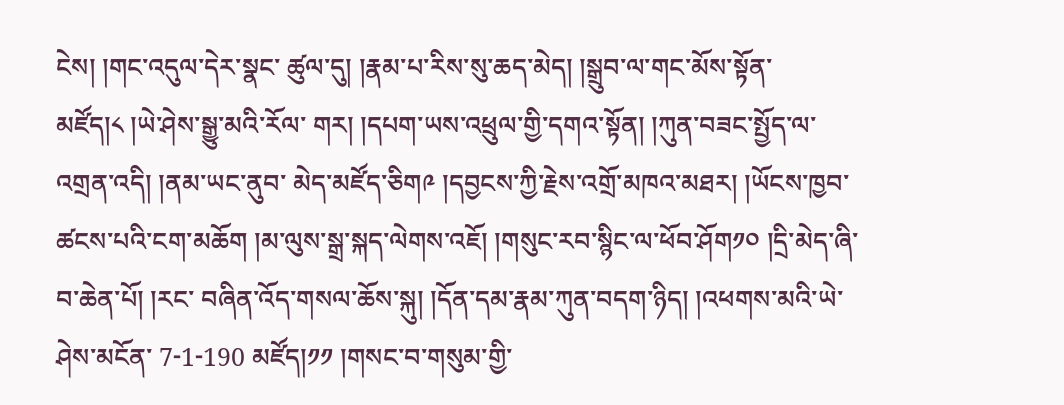ངེས། །གང་འདུལ་དེར་སྣང་ ཚུལ་དུ། །རྣམ་པ་རིས་སུ་ཆད་མེད། །སྒྲུབ་ལ་གང་མོས་སྟོན་མཛོད།༨ །ཡེ་ཤེས་སྒྱུ་མའི་རོལ་ གར། །དཔག་ཡས་འཕྲུལ་གྱི་དགའ་སྟོན། །ཀུན་བཟང་སྤྱོད་ལ་འགྲན་འདི། །ནམ་ཡང་ནུབ་ མེད་མཛོད་ཅིག༩ །དབྱངས་ཀྱི་རྗེས་འགྲོ་མཁའ་མཐར། །ཡོངས་ཁྱབ་ཚངས་པའི་ངག་མཆོག །མ་ལུས་སྒྲ་སྐད་ལེགས་འཇོ། །གསུང་རབ་སྙིང་ལ་ཕོབ་ཤོག༡༠ །དྲི་མེད་ཞི་བ་ཆེན་པོ། །རང་ བཞིན་འོད་གསལ་ཆོས་སྐུ། །དོན་དམ་རྣམ་ཀུན་བདག་ཉིད། །འཕགས་མའི་ཡེ་ཤེས་མངོན་ 7-1-190 མཛོད།༡༡ །གསང་བ་གསུམ་གྱི་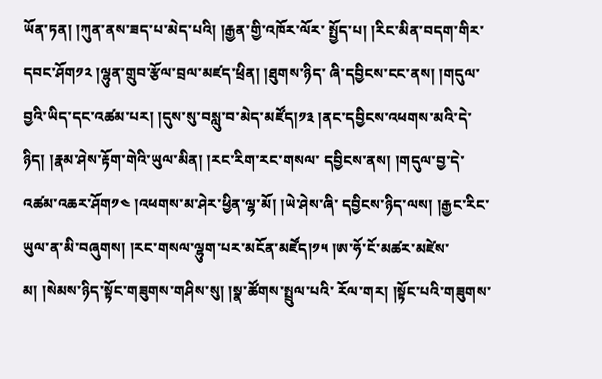ཡོན་ཏན། །ཀུན་ནས་ཟད་པ་མེད་པའི། །རྒྱན་གྱི་འཁོར་ལོར་ སྤྱོད་པ། །རིང་མིན་བདག་གིར་དབང་ཤོག༡༢ །ལྷུན་གྲུབ་རྩོལ་བྲལ་མཛད་ཕྲིན། །ཐུགས་ཉིད་ ཞི་དབྱིངས་ངང་ནས། །གདུལ་བྱའི་ཡིད་དང་འཚམ་པར། །དུས་སུ་བསླུ་བ་མེད་མཛོད།༡༣ །ནང་དབྱིངས་འཕགས་མའི་དེ་ཉིད། །རྣམ་ཤེས་རྟོག་གེའི་ཡུལ་མིན། །རང་རིག་རང་གསལ་ དབྱིངས་ནས། །གདུལ་བྱ་དེ་འཚམ་འཆར་ཤོག༡༤ །འཕགས་མ་ཤེར་ཕྱིན་ལྷ་མོ། །ཡེ་ཤེས་ཞི་ དབྱིངས་ཉིད་ལས། །རྒྱང་རིང་ཡུལ་ན་མི་བཞུགས། །རང་གསལ་ལྷུག་པར་མངོན་མཛོད།༡༥ །ཨ་ཧོ་ངོ་མཚར་མཛེས་མ། །སེམས་ཉིད་སྟོང་གཟུགས་གཤིས་སུ། །སྣ་ཚོགས་སྤྲུལ་པའི་ རོལ་གར། །སྟོང་པའི་གཟུགས་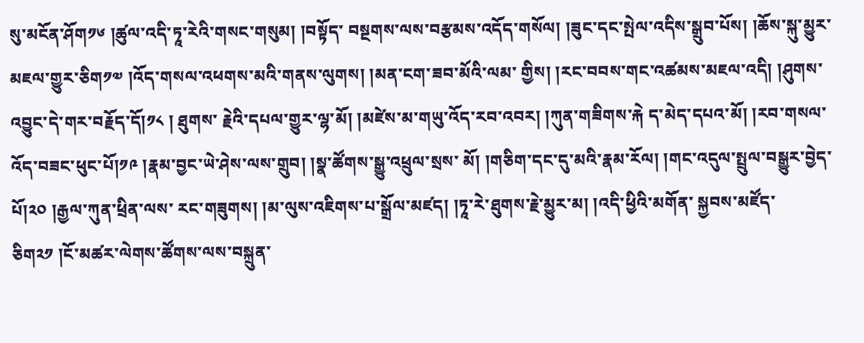སུ་མངོན་ཤོག༡༦ །ཚུལ་འདི་ཏཱ་རེའི་གསང་གསུམ། །བསྟོད་ བསྔགས་ལས་བརྩམས་འདོད་གསོལ། །ཟུང་དང་སྤེལ་འདིས་སྒྲུབ་པོས། །ཆོས་སྐུ་མྱུར་ མཇལ་གྱུར་ཅིག༡༧ །འོད་གསལ་འཕགས་མའི་གནས་ལུགས། །མན་ངག་ཟབ་མོའི་ལམ་ གྱིས། །རང་བབས་གང་འཚམས་མཇལ་འདི། །ཤུགས་འབྱུང་དེ་གར་བརྗོད་དོ།༡༨ ། ཐུགས་ རྗེའི་དཔལ་གྱུར་ལྷ་མོ། །མཛེས་མ་གཡུ་འོད་རབ་འབར། །ཀུན་གཟིགས་རྐེ ད་མེད་དཔའ་མོ། །རབ་གསལ་འོད་བཟང་ཕུང་པོ།༡༩ །རྣམ་བྱང་ཡེ་ཤེས་ལས་གྲུབ། །སྣ་ཚོགས་སྒྱུ་འཕྲུལ་སྲས་ མོ། །གཅིག་དང་དུ་མའི་རྣམ་རོལ། །གང་འདུལ་སྤྲུལ་བསྒྱུར་བྱེད་པོ།༢༠ །རྒྱལ་ཀུན་ཕྲིན་ལས་ རང་གཟུགས། །མ་ལུས་འཇིགས་པ་སྒྲོལ་མཛད། །ཏཱ་རེ་ཐུགས་རྗེ་མྱུར་མ། །འདི་ཕྱིའི་མགོན་ སྐྱབས་མཛོད་ཅིག༢༡ །ངོ་མཚར་ལེགས་ཚོགས་ལས་བསྐྲུན་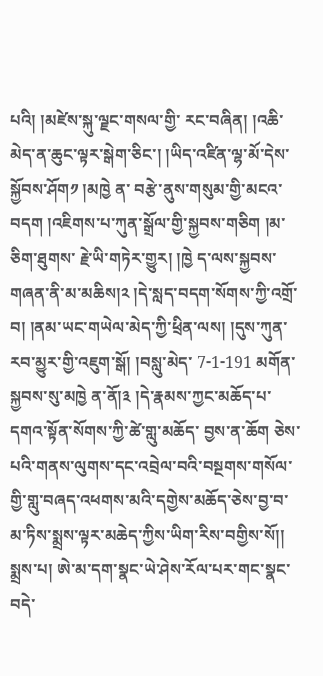པའི། །མཛེས་སྐུ་ལྗང་གསལ་གྱི་ རང་བཞིན། །འཆི་མེད་ན་ཆུང་ལྟར་སྒེག་ཅིང་། །ཡིད་འཛིན་ལྷ་མོ་དེས་སྐྱོབས་ཤོག༡ །མཁྱེ ན་ བརྩེ་ནུས་གསུམ་གྱི་མངའ་བདག །འཇིགས་པ་ཀུན་སྒྲོལ་གྱི་སྐྱབས་གཅིག །མ་ཅིག་ཐུགས་ རྗེ་ཡི་གཏེར་གྱུར། །ཁྱེ ད་ལས་སྐྱབས་གཞན་ནི་མ་མཆིས།༢ །དེ་སླད་བདག་སོགས་ཀྱི་འགྲོ་ བ། །ནམ་ཡང་གཡེལ་མེད་ཀྱི་ཕྲིན་ལས། །དུས་ཀུན་རབ་མྱུར་གྱི་འཇུག་སྒོ། །བསླུ་མེད་ 7-1-191 མགོན་སྐྱབས་སུ་མཁྱེ ན་ནོ།༣ །དེ་རྣམས་ཀྱང་མཆོད་པ་དགའ་སྟོན་སོགས་ཀྱི་ཚེ་གླུ་མཆོད་ བྱས་ན་ཆོག ཅེས་པའི་གནས་ལུགས་དང་འབྲེལ་བའི་བསྔགས་གསོལ་གྱི་གླུ་བཞད་འཕགས་མའི་དགྱེས་མཆོད་ཅེས་བྱ་བ་ མ་ཏིས་སྨྲས་ལྟར་མཆེད་ཀྱིས་ཡིག་རིས་བགྱིས་སོ།། སྨྲས་པ། ཨེ་མ་དག་སྣང་ཡེ་ཤེས་རོལ་པར་གང་སྣང་བདེ་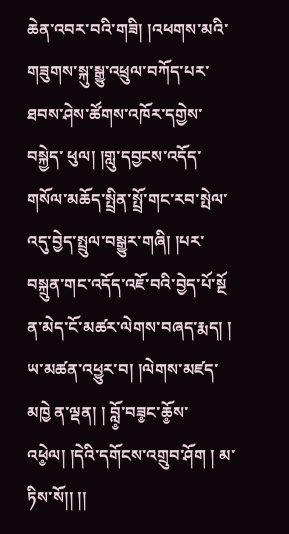ཆེན་འབར་བའི་གཟི། །འཕགས་མའི་གཟུགས་སྐུ་སྒྱུ་འཕྲུལ་བཀོད་པར་ཐབས་ཤེས་ཚོགས་འཁོར་དགྱེས་བསྐྱེད་ ཕུལ། །གླུ་དབྱངས་འདོད་གསོལ་མཆོད་སྤྲིན་སྤྲོ་གང་རབ་སྤེལ་འདུ་བྱེད་སྤྲུལ་བསྒྱུར་གཞི། །པར་བསྐྲུན་གང་འདོད་འཇོ་བའི་བྱེད་པོ་སྔོ ན་མེད་ངོ་མཚར་ལེགས་བཞད་རྨད། ། ཡ་མཚན་འཕྱུར་བ། །ལེགས་མཛད་མཁྱེ ན་ལྡན། ། བློ༵་བཟ༵ང་ཆོ༵ས་འཕེ༵ལ། །དེའི་དགོངས་འགྲུབ་ཤོག ། མ་ཏིས་སོ།། །།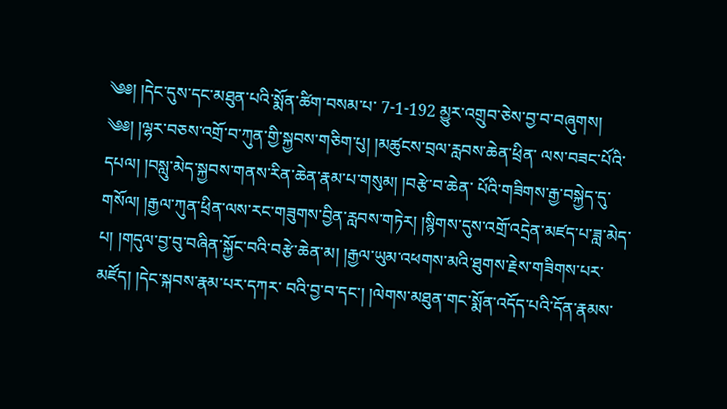༄༅། །དེང་དུས་དང་མཐུན་པའི་སྨོན་ཚིག་བསམ་པ་ 7-1-192 མྱུར་འགྲུབ་ཅེས་བྱ་བ་བཞུགས། ༄༅། །ལྷར་བཅས་འགྲོ་བ་ཀུན་གྱི་སྐྱབས་གཅིག་པུ། །མཚུངས་བྲལ་རླབས་ཆེན་ཕྲིན་ ལས་བཟང་པོའི་དཔལ། །བསླུ་མེད་སྐྱབས་གནས་རིན་ཆེན་རྣམ་པ་གསུམ། །བརྩེ་བ་ཆེན་ པོའི་གཟིགས་རྒྱ་བསྐྱེད་དུ་གསོལ། །རྒྱལ་ཀུན་ཕྲིན་ལས་རང་གཟུགས་བྱིན་རླབས་གཏེར། །སྙིགས་དུས་འགྲོ་འདྲེན་མཛད་པ་ཟླ་མེད་པ། །གདུལ་བྱ་བུ་བཞིན་སྐྱོང་བའི་བརྩེ་ཆེན་མ། །རྒྱལ་ཡུམ་འཕགས་མའི་ཐུགས་རྗེས་གཟིགས་པར་མཛོད། །དེང་སྐབས་རྣམ་པར་དཀར་ བའི་བྱ་བ་དང་། །ལེགས་མཐུན་གང་སྨོན་འདོད་པའི་དོན་རྣམས་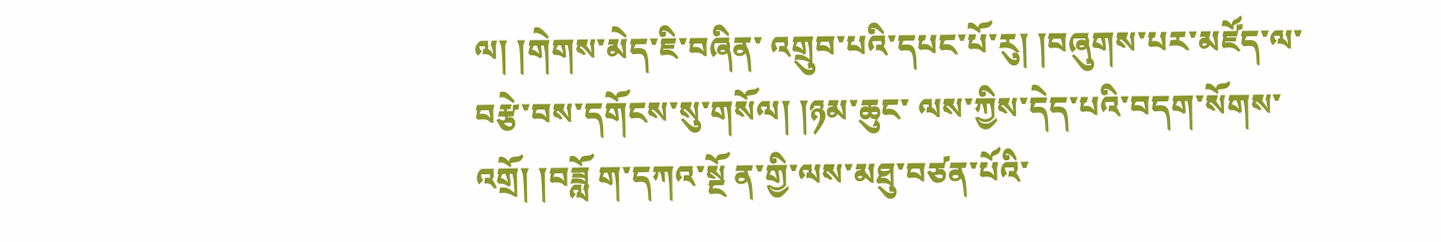ལ། །གེགས་མེད་ཇི་བཞིན་ འགྲུབ་པའི་དཔང་པོ་རུ། །བཞུགས་པར་མཛོད་ལ་བརྩེ་བས་དགོངས་སུ་གསོལ། །ཉམ་ཆུང་ ལས་ཀྱིས་དེད་པའི་བདག་སོགས་འགྲོ། །བཟློ ག་དཀའ་སྔོ ན་གྱི་ལས་མཐུ་བཙན་པོའི་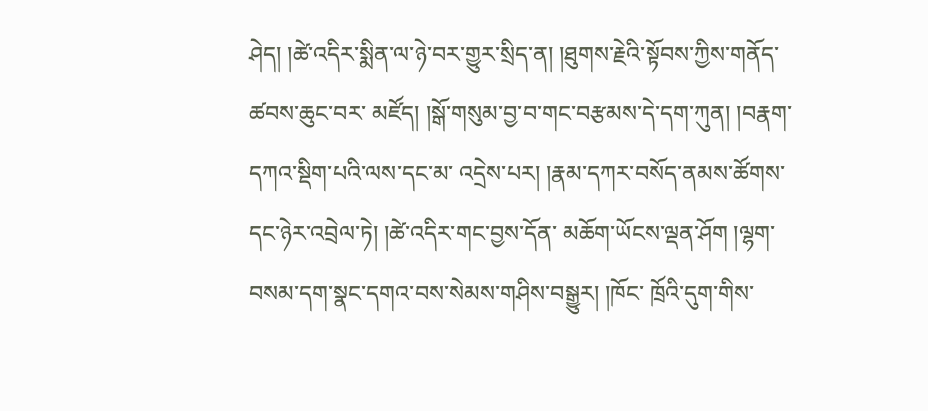ཤེད། །ཚེ་འདིར་སྨིན་ལ་ཉེ་བར་གྱུར་སྲིད་ན། །ཐུགས་རྗེའི་སྟོབས་ཀྱིས་གནོད་ཚབས་ཆུང་བར་ མཛོད། །སྒོ་གསུམ་བྱ་བ་གང་བརྩམས་དེ་དག་ཀུན། །བརྣག་དཀའ་སྡིག་པའི་ལས་དང་མ་ འདྲེས་པར། །རྣམ་དཀར་བསོད་ནམས་ཚོགས་དང་ཉེར་འབྲེལ་ཏེ། །ཚེ་འདིར་གང་བྱས་དོན་ མཆོག་ཡོངས་ལྡན་ཤོག །ལྷག་བསམ་དག་སྣང་དགའ་བས་སེམས་གཤིས་བསྒྱུར། །ཁོང་ ཁྲོའི་དུག་གིས་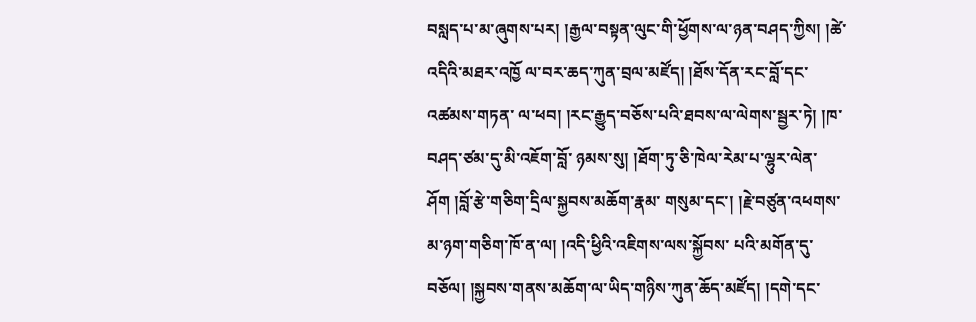བསླད་པ་མ་ཞུགས་པར། །རྒྱལ་བསྟན་ལུང་གི་ཕྱོགས་ལ་ཉན་བཤད་ཀྱིས། །ཚེ་འདིའི་མཐར་འཁྱོ ལ་བར་ཆད་ཀུན་བྲལ་མཛོད། །ཐོས་དོན་རང་བློ་དང་འཚམས་གཏན་ ལ་ཕབ། །རང་རྒྱུད་བཅོས་པའི་ཐབས་ལ་ལེགས་སྦྱར་ཏེ། །ཁ་བཤད་ཙམ་དུ་མི་འཇོག་བློ་ ཉམས་སུ། །ཐོག་ཏུ་ཅི་ཁེལ་རེམ་པ་ལྷུར་ལེན་ཤོག །བློ་རྩེ་གཅིག་དྲིལ་སྐྱབས་མཆོག་རྣམ་ གསུམ་དང་། །རྗེ་བཙུན་འཕགས་མ་ཉག་གཅིག་ཁོ་ན་ལ། །འདི་ཕྱིའི་འཇིགས་ལས་སྐྱོབས་ པའི་མགོན་དུ་བཅོལ། །སྐྱབས་གནས་མཆོག་ལ་ཡིད་གཉིས་ཀུན་ཆོད་མཛོད། །དགེ་དང་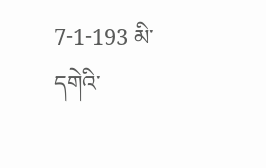7-1-193 མི་དགེའི་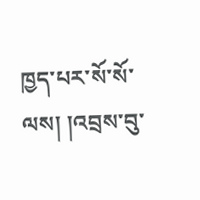ཁྱད་པར་སོ་སོ་ལས། །འབྲས་བུ་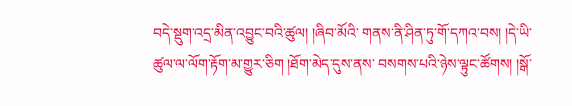བདེ་སྡུག་འདྲ་མིན་འབྱུང་བའི་ཚུལ། །ཞིབ་མོའི་ གནས་ནི་ཤིན་ཏུ་གོ་དཀའ་བས། །དེ་ཡི་ཚུལ་ལ་ལོག་རྟོག་མ་གྱུར་ཅིག །ཐོག་མེད་དུས་ནས་ བསགས་པའི་ཉེས་ལྟུང་ཚོགས། །སྒོ་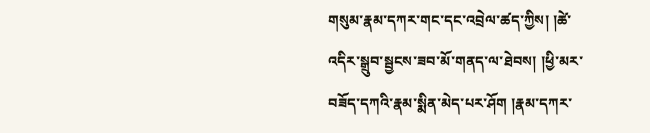གསུམ་རྣམ་དཀར་གང་དང་འབྲེལ་ཚད་ཀྱིས། །ཚེ་ འདིར་སྒྲུབ་སྦྱངས་ཟབ་མོ་གནད་ལ་ཐེབས། །ཕྱི་མར་བཟོད་དཀའི་རྣམ་སྨིན་མེད་པར་ཤོག །རྣམ་དཀར་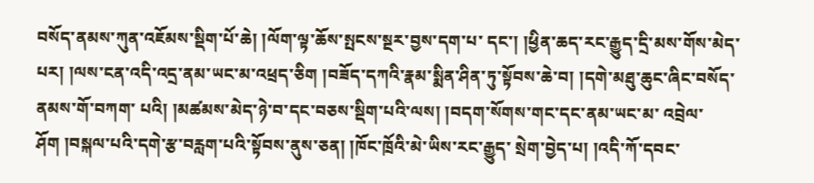བསོད་ནམས་ཀུན་འཇོམས་སྡིག་པོ་ཆེ། །ལོག་ལྟ་ཆོས་སྤངས་སྔར་བྱས་དག་པ་ དང་། །ཕྱིན་ཆད་རང་རྒྱུད་དྲི་མས་གོས་མེད་པར། །ལས་ངན་འདི་འདྲ་ནམ་ཡང་མ་འཕྲད་ཅིག །བཟོད་དཀའི་རྣམ་སྨིན་ཤིན་ཏུ་སྟོབས་ཆེ་བ། །དགེ་མཐུ་ཆུང་ཞིང་བསོད་ནམས་གོ་བཀག་ པའི། །མཚམས་མེད་ཉེ་བ་དང་བཅས་སྡིག་པའི་ལས། །བདག་སོགས་གང་དང་ནམ་ཡང་མ་ འབྲེལ་ཤོག །བསྐལ་པའི་དགེ་རྩ་བརླག་པའི་སྟོབས་ནུས་ཅན། །ཁོང་ཁྲོའི་མེ་ཡིས་རང་རྒྱུད་ སྲེག་བྱེད་པ། །འདི་ཀོ་དབང་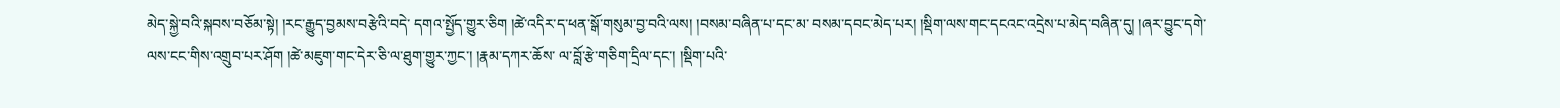མེད་སྐྱེ་བའི་སྐབས་བཅོམ་སྟེ། །རང་རྒྱུད་བྱམས་བརྩེའི་བདེ་ དགའ་སྤྱོད་གྱུར་ཅིག །ཚེ་འདིར་ད་ཕན་སྒོ་གསུམ་བྱ་བའི་ལས། །བསམ་བཞིན་པ་དང་མ་ བསམ་དབང་མེད་པར། །སྡིག་ལས་གང་དངའང་འདྲེས་པ་མེད་བཞིན་དུ། །ཞར་བྱུང་དགེ་ ལས་ངང་གིས་འགྲུབ་པར་ཤོག །ཚེ་མཇུག་གང་དེར་ཅི་ལ་ཐུག་གྱུར་ཀྱང་། །རྣམ་དཀར་ཆོས་ ལ་བློ་རྩེ་གཅིག་དྲིལ་དང་། །སྡིག་པའི་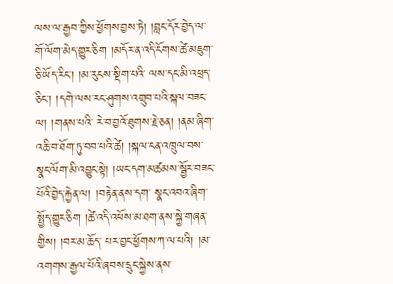ལས་ལ་རྒྱབ་ཀྱིས་ཕྱོགས་བྱས་ཏེ། །བླང་དོར་བྱེད་ལ་ གོ་ལོག་མེད་གྱུར་ཅིག །མདོར་ན་འདི་ངོགས་ཚེ་མཇུག་ཅི་ཡོད་རིང་། །མ་རུངས་སྡིག་པའི་ ལས་དང་མི་འཕྲད་ཅིང་། །དགེ་ལས་རང་ཤུགས་འགྲུབ་པའི་སྐལ་བཟང་ལ། །གནས་པའི་ རེ་བ་བྱའོ་ཐུགས་རྗེ་ཅན། །ནམ་ཞིག་འཆི་བ་ཐོག་ཏུ་བབ་པའི་ཚེ། །སྐལ་ངན་འཁྲུལ་བས་ སྣང་ལོག་མི་འབྱུང་སྟེ། །ཡང་དག་མཚམས་སྦྱོར་བཟང་པོའི་བྱེད་རྐྱེན་ལ། །བརྟེན་ནས་དག་ སྣང་འབའ་ཞིག་སྤྱོད་གྱུར་ཅིག །ཚེ་འདི་འཕོས་མ་ཐག་ནས་སྐྱེ་གཞན་གྱིས། །བར་མ་ཆོད་ པར་བྱང་ཕྱོགས་ཀ་ལ་པའི། །མ་འགགས་རྒྱལ་པོའི་ཞབས་དྲུང་སྐྱེས་ནས་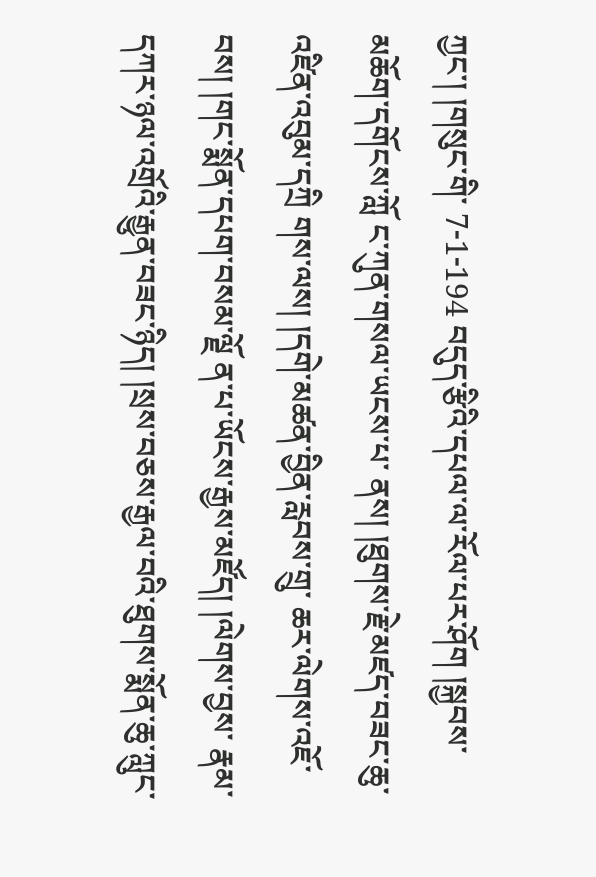ཀྱང་། །གསུང་གི་ 7-1-194 བདུད་རྩིའི་དཔལ་ལ་རོལ་པར་ཤོག །སྐྱབས་མཆོག་དགོངས་ཀློ ང་ཀུན་གསལ་ཡངས་པ་ ནས། །ཐུགས་རྗེ་མཛད་བཟང་ཆུ་འཛིན་འབུམ་དཀྲི གས་ལས། །དགེ་མཚན་བྱིན་རླབས་གྲུ་ ཆར་ལེགས་འཇོ་བས། །གང་སྨོན་དཔག་བསམ་ལྗོ ན་པ་ཡོངས་རྒྱས་མཛོད། །ལེགས་བྱས་ རྣམ་དཀར་ཉལ་འགྲོའི་རྒྱུན་བཟང་ཉིད། །སྲས་བཅས་རྒྱལ་བའི་ཐུགས་སྨོན་ཆུ་ཀླུང་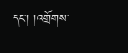དང་། །འགྲོགས་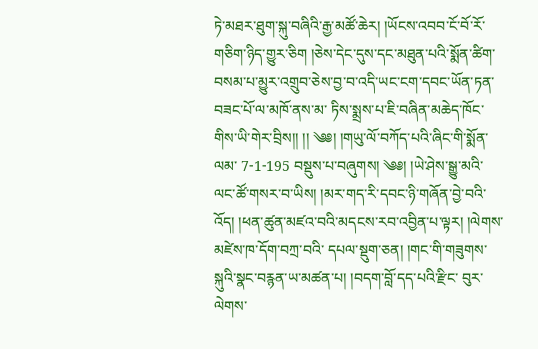ཏེ་མཐར་ཐུག་སྐུ་བཞིའི་རྒྱ་མཚོ་ཆེར། །ཡོངས་འབབ་ངོ་བོ་རོ་གཅིག་ཉིད་གྱུར་ཅིག །ཅེས་དེང་དུས་དང་མཐུན་པའི་སྨོན་ཚིག་བསམ་པ་མྱུར་འགྲུབ་ཅེས་བྱ་བ་འདི་ཡང་ངག་དབང་ཡོན་ཏན་བཟང་པོ་ལ་མཁོ་ནས་མ་ ཏིས་སྨྲས་པ་ཇི་བཞིན་མཆེད་ཁོང་གིས་ཡི་གེར་བྲིས།། །། ༄༅། །གཡུ་ལོ་བཀོད་པའི་ཞིང་གི་སྨོན་ལམ་ 7-1-195 བསྡུས་པ་བཞུགས། ༄༅། །ཡེ་ཤེས་སྒྱུ་མའི་ལང་ཚོ་གསར་བ་ཡིས། །མར་གད་རི་དབང་ཉི་གཞོན་བྱེ་བའི་ འོད། །ཕན་ཚུན་མཛའ་བའི་མདངས་རབ་འབྱིན་པ་ལྟར། །ལེགས་མཛེས་ཁ་དོག་བཀྲ་བའི་ དཔལ་སྡུག་ཅན། །གང་གི་གཟུགས་སྐུའི་སྣང་བརྙན་ཡ་མཚན་པ། །བདག་བློ་དད་པའི་རྫིང་ བུར་ལེགས་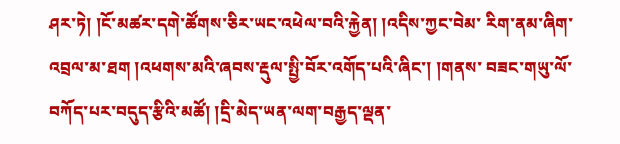ཤར་ཏེ། །ངོ་མཚར་དགེ་ཚོགས་ཅིར་ཡང་འཕེལ་བའི་རྐྱེན། །འདིས་ཀྱང་བེམ་ རིག་ནམ་ཞིག་འབྲལ་མ་ཐག །འཕགས་མའི་ཞབས་རྡུལ་སྤྱི་བོར་འགོད་པའི་ཞིང་། །གནས་ བཟང་གཡུ་ལོ་བཀོད་པར་བདུད་རྩིའི་མཚོ། །དྲི་མེད་ཡན་ལག་བརྒྱད་ལྡན་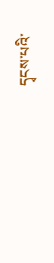དྭངས་པའི་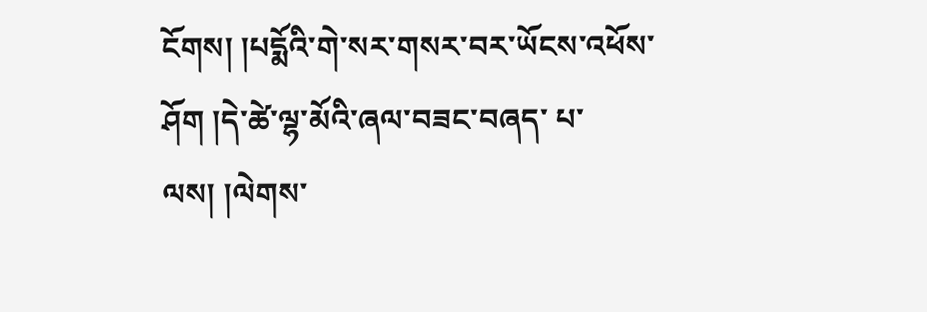ངོགས། །པདྨོའི་གེ་སར་གསར་བར་ཡོངས་འཕོས་ཤོག །དེ་ཚེ་ལྷ་མོའི་ཞལ་བཟང་བཞད་ པ་ལས། །ལེགས་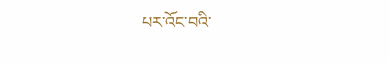པར་འོང་བའི་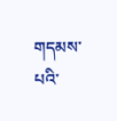གདམས་པའི་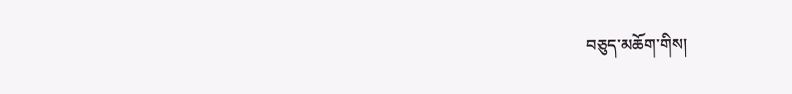བཅུད་མཆོག་གིས།